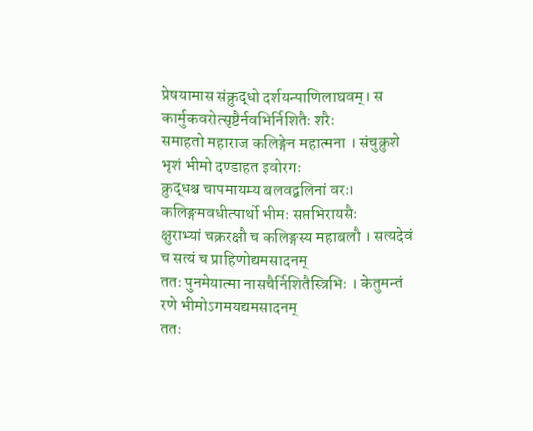प्रेषयामास संक्रुद्धो दर्शयन्पाणिलाघवम्। स कार्मुकवरोत्सृष्टैर्नवभिर्निशितैः शरैः
समाहतो महाराज कलिङ्गेन महात्मना । संचुक्रुशे भृशं भीमो दण्डाहत इवोरगः
क्रुद्धश्च चापमायम्य बलवद्बलिनां वरः। कलिङ्गमवधीत्पार्थो भीमः सप्तभिरायसैः
क्षुराभ्यां चक्ररक्षौ च कलिङ्गस्य महाबलौ । सत्यदेवं च सत्यं च प्राहिणोद्यमसादनम्
ततः पुनमेयात्मा नासचैर्निशितैस्त्रिभिः । केतुमन्तं रणे भीमोऽगमयद्यमसादनम्
ततः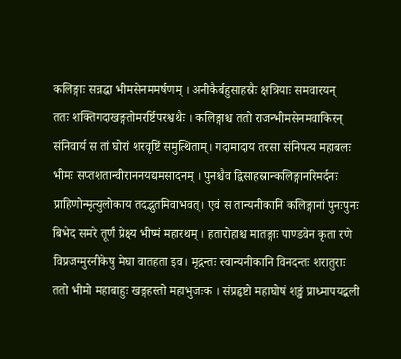कलिङ्गाः सन्नद्धा भीमसेनममर्षणम् । अनीकैर्बहुसाहस्रैः क्षत्रियाः समवारयन्
ततः शक्तिगदाखङ्गतोमरर्ष्टिपरश्वथैः । कलिङ्गाश्च ततो राजन्भीमसेनमवाकिरन्
संनिवार्य स तां घोरां शरवृष्टिं समुत्थिताम्। गदामादाय तरसा संनिपत्य महाबलः
भीमः सप्तशतान्वीराननयद्यमसादनम् । पुनश्चैव द्विसाहस्रान्कलिङ्गानरिमर्दनः
प्राहिणोन्मृत्युलोकाय तदद्भुतमिवाभवत्। एवं स तान्यनीकानि कलिङ्गानां पुनःपुनः
बिभेद समरे तूर्णं प्रेक्ष्य भीष्मं महारथम् । हतारोहाश्च मातङ्गाः पाण्डवेन कृता रणे
विप्रजग्मुरनीकेषु मेघा वातहता इव। मृद्गन्तः स्वान्यनीकानि विनदन्तः शरातुराः
ततो भीमो महाबाहुः खङ्गहस्तो महाभुजःक । संप्रहृष्टो महाघोषं शङ्खं प्राध्मापयद्बली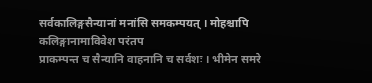सर्वकालिङ्गसैन्यानां मनांसि समकम्पयत् । मोहश्चापि कलिङ्गानामाविवेश परंतप
प्राकम्पन्त च सैन्यानि वाहनानि च सर्वशः । भीमेन समरे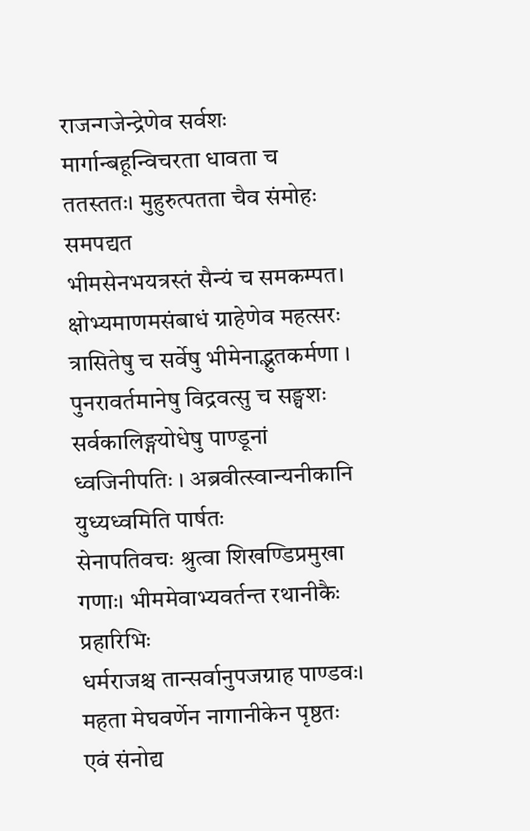राजन्गजेन्द्रेणेव सर्वशः
मार्गान्बहून्विचरता धावता च ततस्ततः। मुहुरुत्पतता चैव संमोहः समपद्यत
भीमसेनभयत्रस्तं सैन्यं च समकम्पत। क्षोभ्यमाणमसंबाधं ग्राहेणेव महत्सरः
त्रासितेषु च सर्वेषु भीमेनाद्भुतकर्मणा । पुनरावर्तमानेषु विद्रवत्सु च सङ्घशः
सर्वकालिङ्गयोधेषु पाण्डूनां ध्वजिनीपतिः । अब्रवीत्स्वान्यनीकानि युध्यध्वमिति पार्षतः
सेनापतिवचः श्रुत्वा शिखण्डिप्रमुखा गणाः। भीममेवाभ्यवर्तन्त रथानीकैः प्रहारिभिः
धर्मराजश्च तान्सर्वानुपजग्राह पाण्डवः। महता मेघवर्णेन नागानीकेन पृष्ठतः
एवं संनोद्य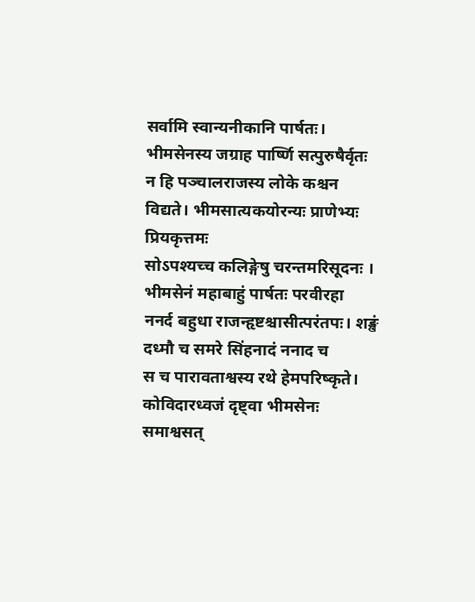सर्वामि स्वान्यनीकानि पार्षतः। भीमसेनस्य जग्राह पार्ष्णि सत्पुरुषैर्वृतः
न हि पञ्चालराजस्य लोके कश्चन विद्यते। भीमसात्यकयोरन्यः प्राणेभ्यः प्रियकृत्तमः
सोऽपश्यच्च कलिङ्गेषु चरन्तमरिसूदनः । भीमसेनं महाबाहुं पार्षतः परवीरहा
ननर्द बहुधा राजन्हृष्टश्चासीत्परंतपः। शङ्खं दध्मौ च समरे सिंहनादं ननाद च
स च पारावताश्वस्य रथे हेमपरिष्कृते। कोविदारध्वजं दृष्ट्वा भीमसेनः समाश्वसत्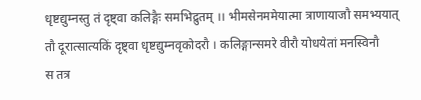धृष्टद्युम्नस्तु तं दृष्ट्वा कलिङ्गैः समभिद्रुतम् ।। भीमसेनममेयात्मा त्राणायाजौ समभ्ययात्
तौ दूरात्सात्यकिं दृष्ट्वा धृष्टद्युम्नवृकोदरौ । कलिङ्गान्समरे वीरौ योधयेतां मनस्विनौ
स तत्र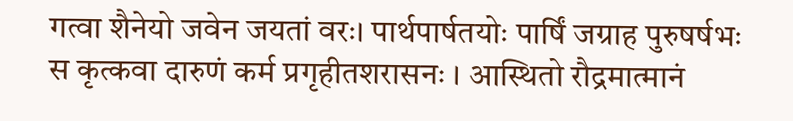गत्वा शैनेयो जवेन जयतां वरः। पार्थपार्षतयोः पार्षिं जग्राह पुरुषर्षभः
स कृत्कवा दारुणं कर्म प्रगृहीतशरासनः । आस्थितो रौद्रमात्मानं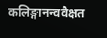कलिङ्गानन्ववैक्षत